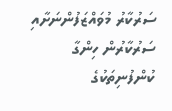ސަރުކާރު މުވައްޒަފުންނަށާއި ސަރުކާރުން ހިންގާ ކުންފުނިތަކުގެ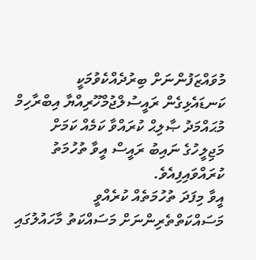މުވައްޒަފުންނަށް ބިރުދެއްކެވުމަކީ ކަނޑައެޅިގެން ރައީސުލްޖުމްހޫރިއްޔާ އިބްރާހިމް މުޙައްމަދު ޞާލިޙް ކުރައްވާ ކަމެއް ކަމަށް މަޖިލީހުގެ ނައިބު ރައީސް އީވާ ތުހުމަތު ކުރައްވައިފިއެވެ.
އީވާ މިފަދަ ތުހުމަތެއް ކުރެއްވީ މަސައްކަތްތެރިންނަށް މަސައްކަތު މާހައުލުގައި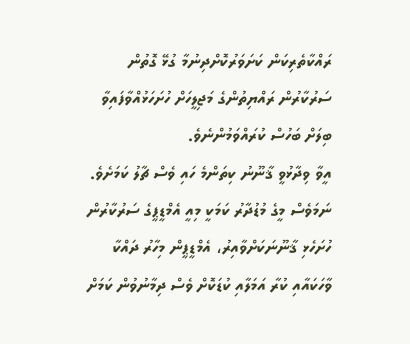ރައްކާތެރިކަން ކަށަވަރުކޮށްދިނުމާ ގުޅޭ ގޮތުން ސަރުކާރުން ރައްޔިތުންގެ މަޖިލީހަށް ހުށަހަޅުއްވާފައިވާ ބިލަށް ބަހުސް ކުރައްވަމުންނެވެ.
އީވާ ވިދާޅުވީ ޤާނޫނު ކިތަންމެ ހައި ވެސް ޗާލު ކަމަށެވެ. ނަމަވެސް މީގެ މުޑުދާރު ކަމަކީ މިއީ އެމްޑީޕީގެ ސަރުކާރުން ހުށަހެޅި ޤާނޫނަކަށްވާއިރު، އެމްޑީޕީން މިހާރު ދައްކާ ވާހަކައާއި ކުރާ އަމަލާއި ކުޑަކޮށް ވެސް ދިމާނުވުން ކަމަށް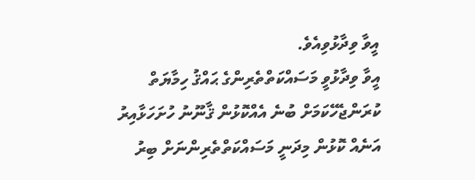އީވާ ވިދާޅުވިއެވެ.
އީވާ ވިދާޅުވީ މަސައްކަތްތެރިންގެ ޙައްޤު ހިމާޔަތް ކުރަންޖެހޭކަމަށް ބުނެ އެއްކޮޅުން ޤާނޫނު ހުށަހަޅާއިރު އަނެއް ކޮޅުން މިދަނީ މަސައްކަތްތެރިންނަށް ބިރު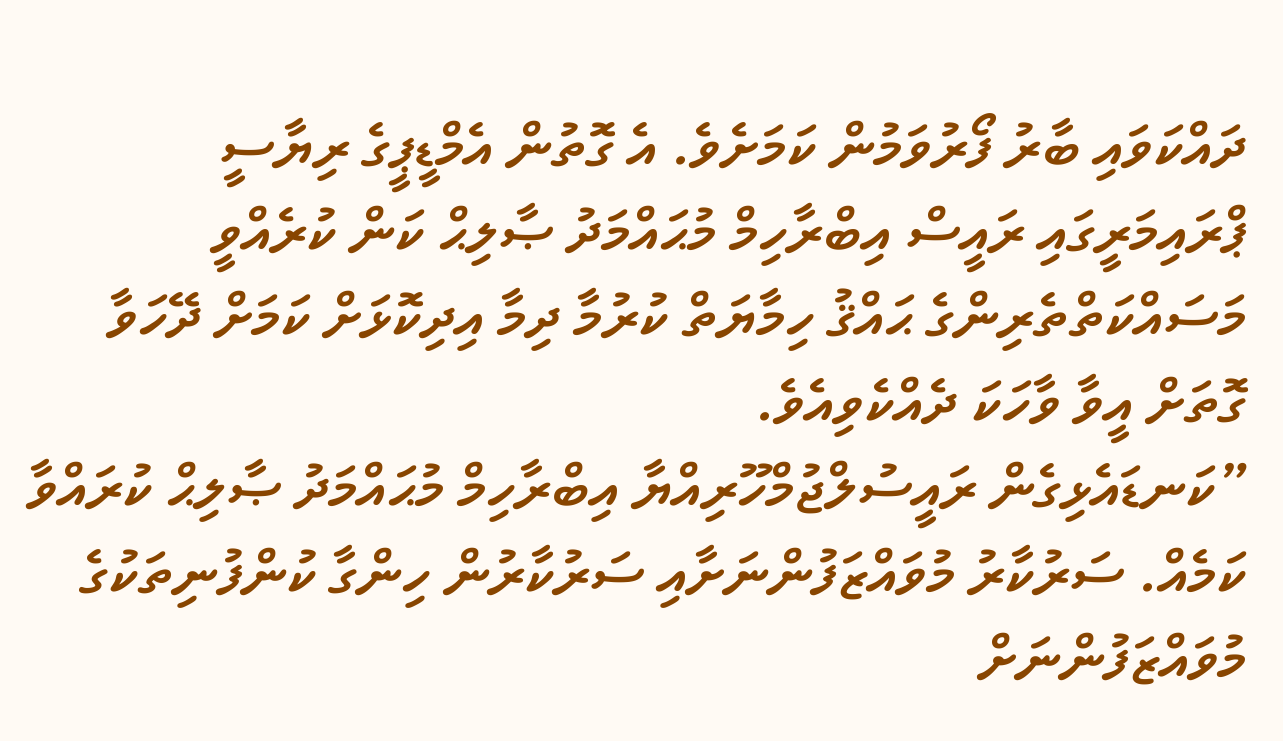ދައްކަވައި ބާރު ފޯރުވަމުން ކަމަށެވެ. އެ ގޮތުން އެމްޑީޕީގެ ރިޔާސީ ޕްރައިމަރީގައި ރައީސް އިބްރާހިމް މުޙައްމަދު ޞާލިޙް ކަން ކުރެއްވީ މަސައްކަތްތެރިންގެ ޙައްޤު ހިމާޔަތް ކުރުމާ ދިމާ އިދިކޮޅަށް ކަމަށް ދޭހަވާ ގޮތަށް އީވާ ވާހަކަ ދެއްކެވިއެވެ.
”ކަނޑައެޅިގެން ރައީސުލްޖުމްހޫރިއްޔާ އިބްރާހިމް މުޙައްމަދު ޞާލިޙް ކުރައްވާ ކަމެއް. ސަރުކާރު މުވައްޒަފުންނަށާއި ސަރުކާރުން ހިންގާ ކުންފުނިތަކުގެ މުވައްޒަފުންނަށް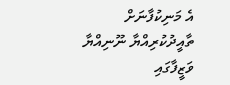އެ މަނިކުފާނަށް ތާއީދުކުރިއްޔާ ނޫނިއްޔާ ވަޒީފާގައި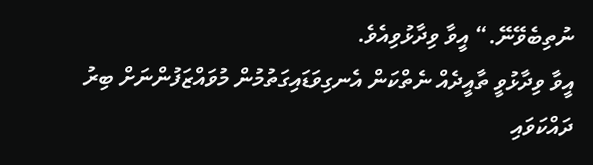ނުތިބެވޭނޭ.“ އީވާ ވިދާޅުވިއެވެ.
އީވާ ވިދާޅުވީ ތާއީދެއް ނެތްކަން އެނގިވަޑައިގަތުމުން މުވައްޒަފުންނަށް ބިރު ދައްކަވައި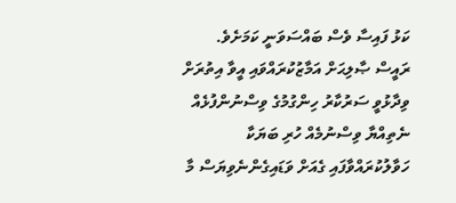ކަޅު ފައިސާ ވެސް ބައްސަވަނީ ކަމަށެވެ.
ރައީސް ޞާލިޙަށް އަމާޒުކުރައްވައި އީވާ އިތުރަށް ވިދާޅުވީ ސަރުކާރު ހިންގުމުގެ ވިސްނުންފުޅެއް ނެތިއްޔާ ވިސްނުމެއް ހުރި ބަޔަކާ ހަވާލުކުރައްވާފައި ގެއަށް ވަޑައިގެންނެވިޔަސް މާ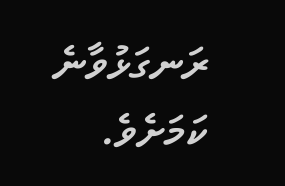ރަނގަޅުވާނެ ކަމަށެވެ.